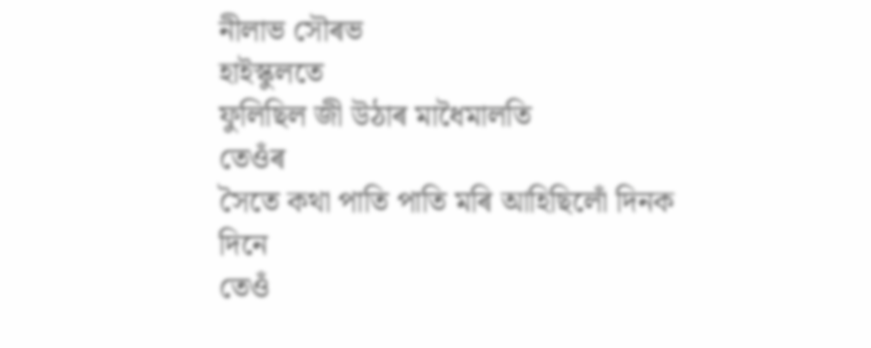নীলাভ সৌৰভ
হাইস্কুলতে
ফুলিছিল জী উঠাৰ মাধৈমালতি
তেওঁৰ
সৈতে কথা পাতি পাতি মৰি আহিছিলোঁ দিনক দিনে
তেওঁ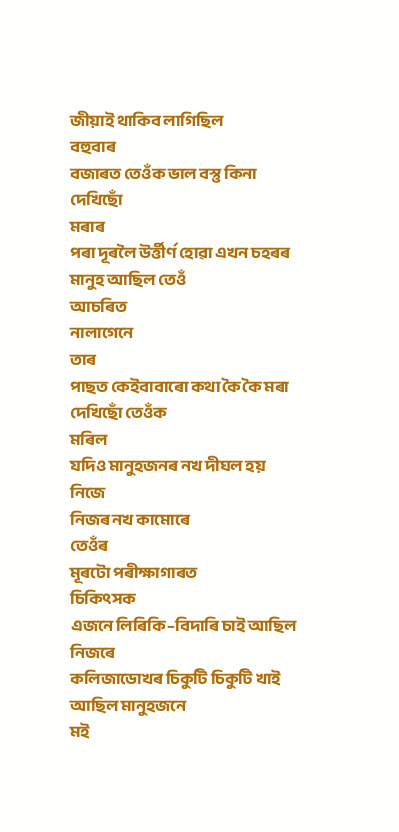জীয়াই থাকিব লাগিছিল
বহুবাৰ
বজাৰত তেওঁক ভাল বস্তু কিনা দেখিছোঁ
মৰাৰ
পৰা দূৰলৈ উৰ্ত্তীৰ্ণ হোৱা এখন চহৰৰ মানুহ আছিল তেওঁ
আচৰিত
নালাগেনে
তাৰ
পাছত কেইবাবাৰো কথা কৈ কৈ মৰা দেখিছোঁ তেওঁক
মৰিল
যদিও মানুহজনৰ নখ দীঘল হয়
নিজে
নিজৰ নখ কামোৰে
তেওঁৰ
মূৰটো পৰীক্ষাগাৰত
চিকিৎসক
এজনে লিৰিকি–বিদাৰি চাই আছিল
নিজৰে
কলিজাডোখৰ চিকুটি চিকুটি খাই আছিল মানুহজনে
মই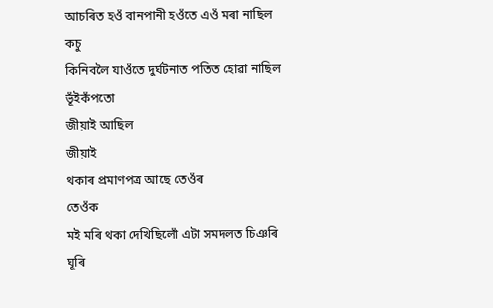আচৰিত হওঁ বানপানী হওঁতে এওঁ মৰা নাছিল
কচু
কিনিবলৈ যাওঁতে দুৰ্ঘটনাত পতিত হোৱা নাছিল
ভূঁইকঁপতো
জীয়াই আছিল
জীয়াই
থকাৰ প্ৰমাণপত্ৰ আছে তেওঁৰ
তেওঁক
মই মৰি থকা দেখিছিলোঁ এটা সমদলত চিঞৰি
ঘূৰি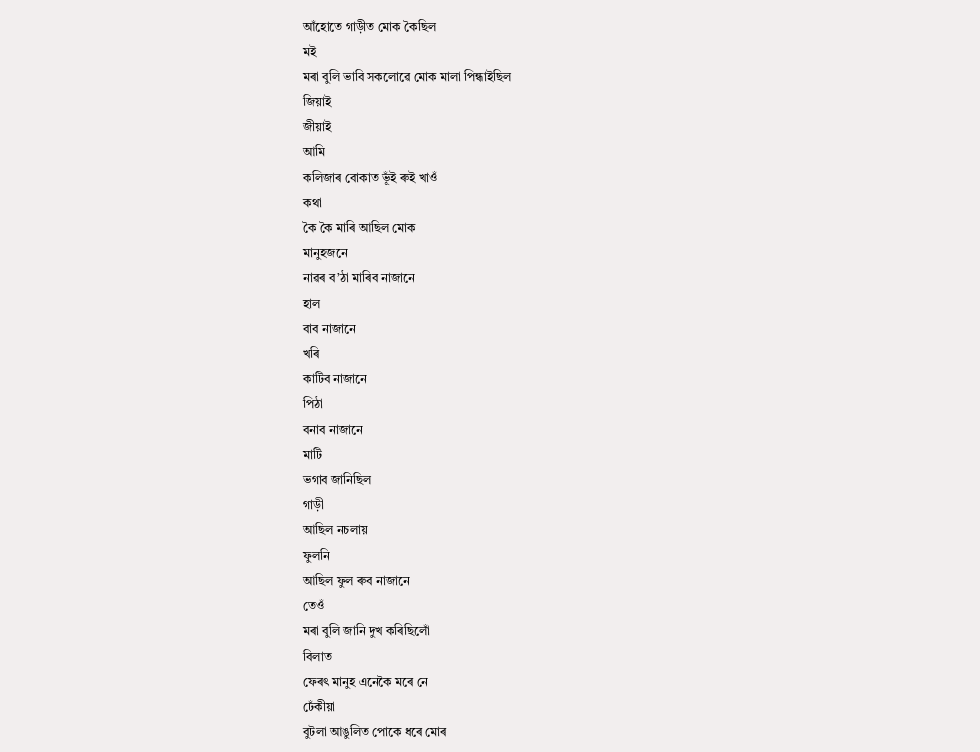আঁহোতে গাড়ীত মোক কৈছিল
মই
মৰা বুলি ভাবি সকলোৱে মোক মালা পিন্ধাইছিল
জিয়াই
জীয়াই
আমি
কলিজাৰ বোকাত ভূঁই ৰুই খাওঁ
কথা
কৈ কৈ মাৰি আছিল মোক
মানুহজনে
নাৱৰ ব’ঠা মাৰিব নাজানে
হাল
বাব নাজানে
খৰি
কাটিব নাজানে
পিঠা
বনাব নাজানে
মাটি
ভগাব জানিছিল
গাড়ী
আছিল নচলায়
ফুলনি
আছিল ফুল ৰুব নাজানে
তেওঁ
মৰা বুলি জানি দুখ কৰিছিলোঁ
বিলাত
ফেৰৎ মানুহ এনেকৈ মৰে নে
ঢেঁকীয়া
বুটলা আঙুলিত পোকে ধৰে মোৰ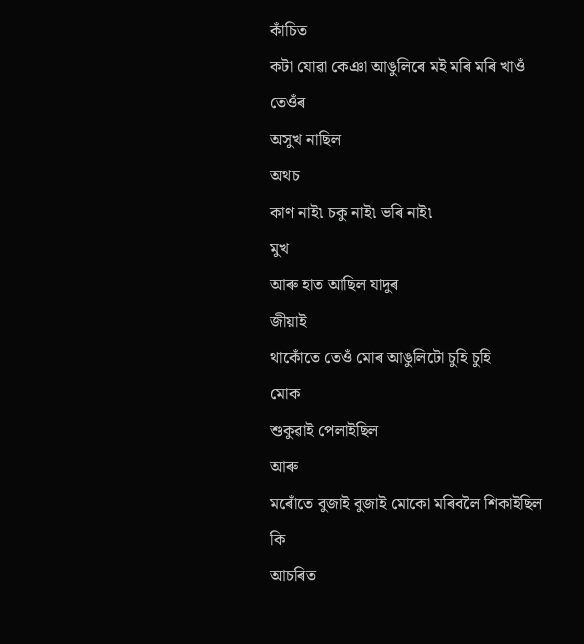কাঁচিত
কটা যোৱা কেঞা আঙুলিৰে মই মৰি মৰি খাওঁ
তেওঁৰ
অসুখ নাছিল
অথচ
কাণ নাই৷ চকু নাই৷ ভৰি নাই৷
মুখ
আৰু হাত আছিল যাদুৰ
জীয়াই
থাকোঁতে তেওঁ মোৰ আঙুলিটো চুহি চুহি
মোক
শুকুৱাই পেলাইছিল
আৰু
মৰোঁতে বুজাই বুজাই মোকো মৰিবলৈ শিকাইছিল
কি
আচৰিত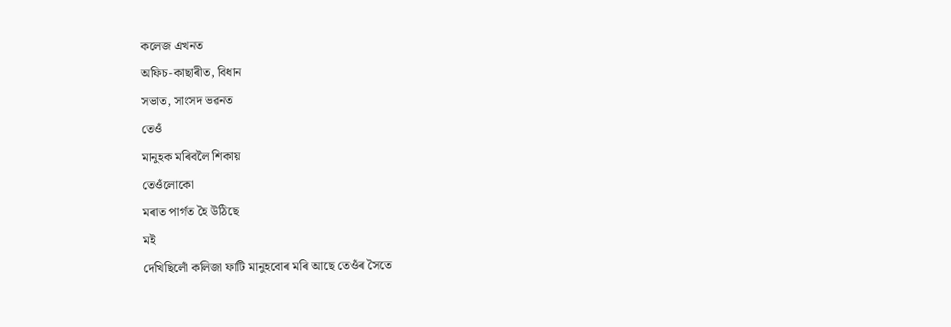কলেজ এখনত
অফিচ-কাছাৰীত, বিধান
সভাত, সাংসদ ভৱনত
তেওঁ
মানুহক মৰিবলৈ শিকায়
তেওঁলোকো
মৰাত পাৰ্গত হৈ উঠিছে
মই
দেখিছিলোঁ কলিজা ফাটি মানুহবোৰ মৰি আছে তেওঁৰ সৈতে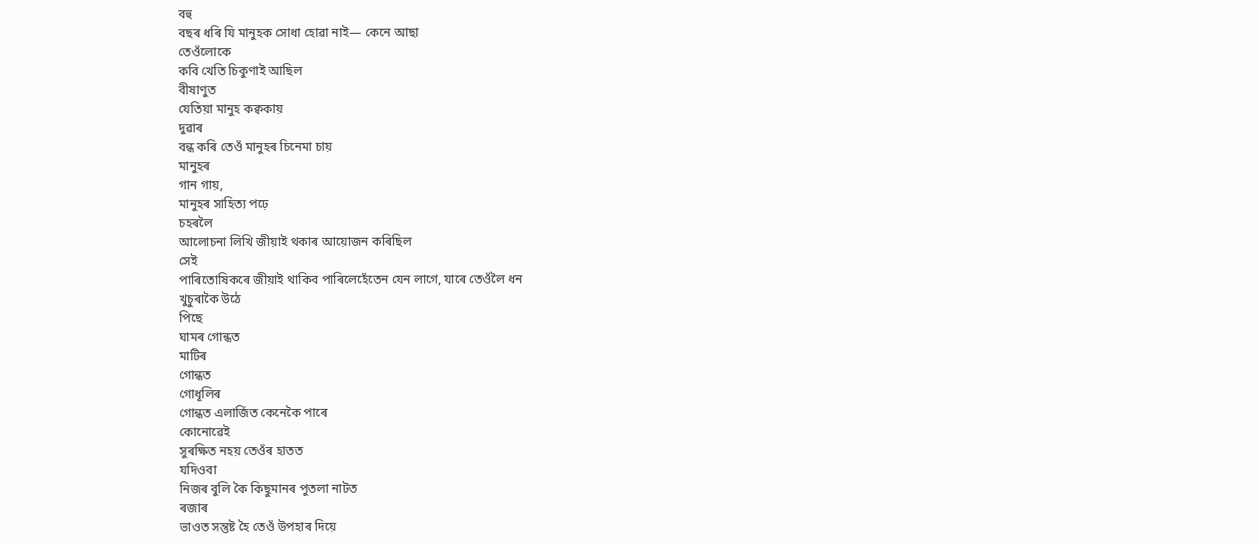বহু
বছৰ ধৰি যি মানুহক সোধা হোৱা নাই— কেনে আছা
তেওঁলোকে
কবি খেতি চিকুণাই আছিল
বীষাণুত
যেতিয়া মানুহ কক্বকায়
দুৱাৰ
বন্ধ কৰি তেওঁ মানুহৰ চিনেমা চায়
মানুহৰ
গান গায়,
মানুহৰ সাহিত্য পঢ়ে
চহৰলৈ
আলোচনা লিখি জীয়াই থকাৰ আয়োজন কৰিছিল
সেই
পাৰিতোষিকৰে জীয়াই থাকিব পাৰিলেহেঁতেন যেন লাগে, যাৰে তেওঁলৈ ধন
খুচুৰাকৈ উঠে
পিছে
ঘামৰ গোন্ধত
মাটিৰ
গোন্ধত
গোধূলিৰ
গোন্ধত এলাৰ্জিত কেনেকৈ পাৰে
কোনোৱেই
সুৰক্ষিত নহয় তেওঁৰ হাতত
যদিওবা
নিজৰ বুলি কৈ কিছুমানৰ পুতলা নাটত
ৰজাৰ
ভাওত সন্তুষ্ট হৈ তেওঁ উপহাৰ দিয়ে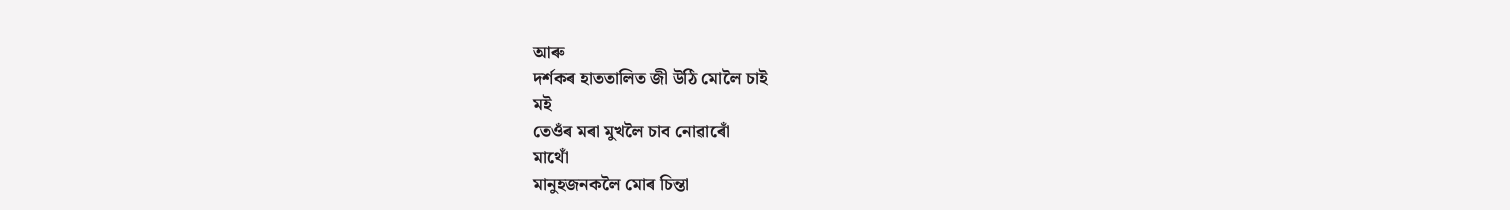আৰু
দৰ্শকৰ হাততালিত জী উঠি মোলৈ চাই
মই
তেওঁৰ মৰা মুখলৈ চাব নোৱাৰোঁ
মাথোঁ
মানুহজনকলৈ মোৰ চিন্তা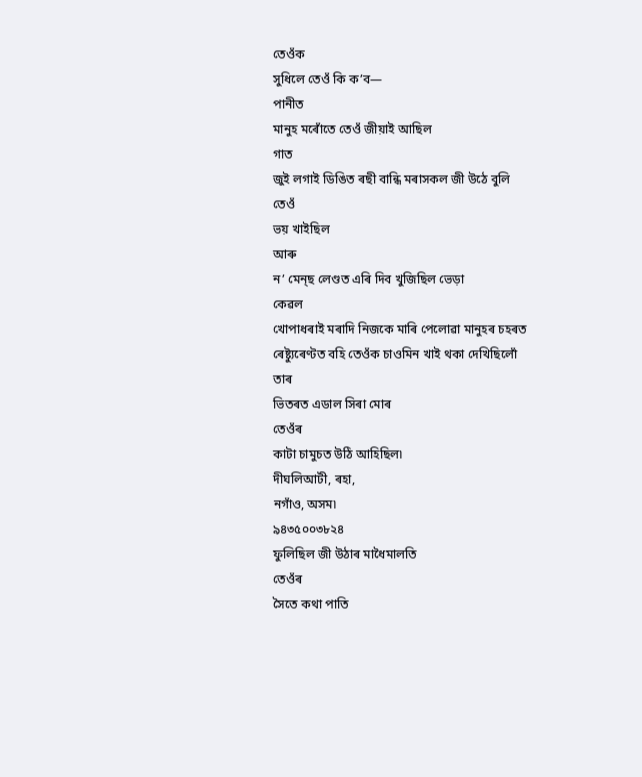তেওঁক
সুধিলে তেওঁ কি ক’ব—
পানীত
মানুহ মৰোঁতে তেওঁ জীয়াই আছিল
গাত
জুই লগাই ডিঙিত ৰছী বান্ধি মৰাসকল জী উঠে বুলি
তেওঁ
ভয় খাইছিল
আৰু
ন’ মেন্ছ লেণ্ডত এৰি দিব খুজিছিল ভেড়া
কেৱল
খোপাধৰাই মৰাদি নিজকে মাৰি পেলোৱা মানুহৰ চহৰত
ৰেষ্ট্যুৰেণ্টত বহি তেওঁক চাওমিন খাই থকা দেখিছিলোঁ
তাৰ
ভিতৰত এডাল সিৰা মোৰ
তেওঁৰ
কাটা চামুচত উঠি আহিছিল৷
দীঘলিআটী, ৰহা,
নগাঁও, অসম৷
৯৪৩৫০০৩৮২৪
ফুলিছিল জী উঠাৰ মাধৈমালতি
তেওঁৰ
সৈতে কথা পাতি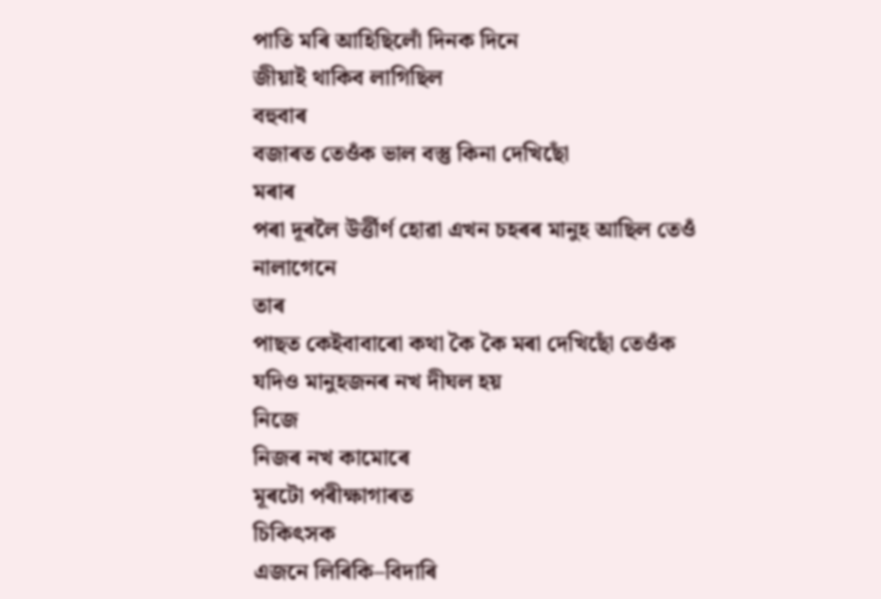পাতি মৰি আহিছিলোঁ দিনক দিনে
জীয়াই থাকিব লাগিছিল
বহুবাৰ
বজাৰত তেওঁক ভাল বস্তু কিনা দেখিছোঁ
মৰাৰ
পৰা দূৰলৈ উৰ্ত্তীৰ্ণ হোৱা এখন চহৰৰ মানুহ আছিল তেওঁ
নালাগেনে
তাৰ
পাছত কেইবাবাৰো কথা কৈ কৈ মৰা দেখিছোঁ তেওঁক
যদিও মানুহজনৰ নখ দীঘল হয়
নিজে
নিজৰ নখ কামোৰে
মূৰটো পৰীক্ষাগাৰত
চিকিৎসক
এজনে লিৰিকি–বিদাৰি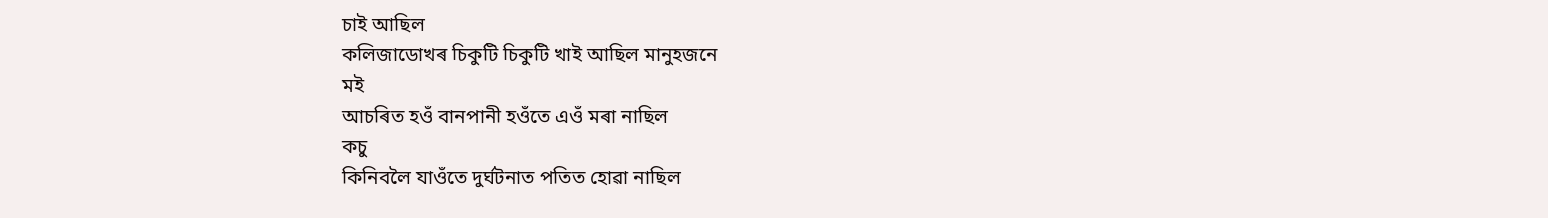চাই আছিল
কলিজাডোখৰ চিকুটি চিকুটি খাই আছিল মানুহজনে
মই
আচৰিত হওঁ বানপানী হওঁতে এওঁ মৰা নাছিল
কচু
কিনিবলৈ যাওঁতে দুৰ্ঘটনাত পতিত হোৱা নাছিল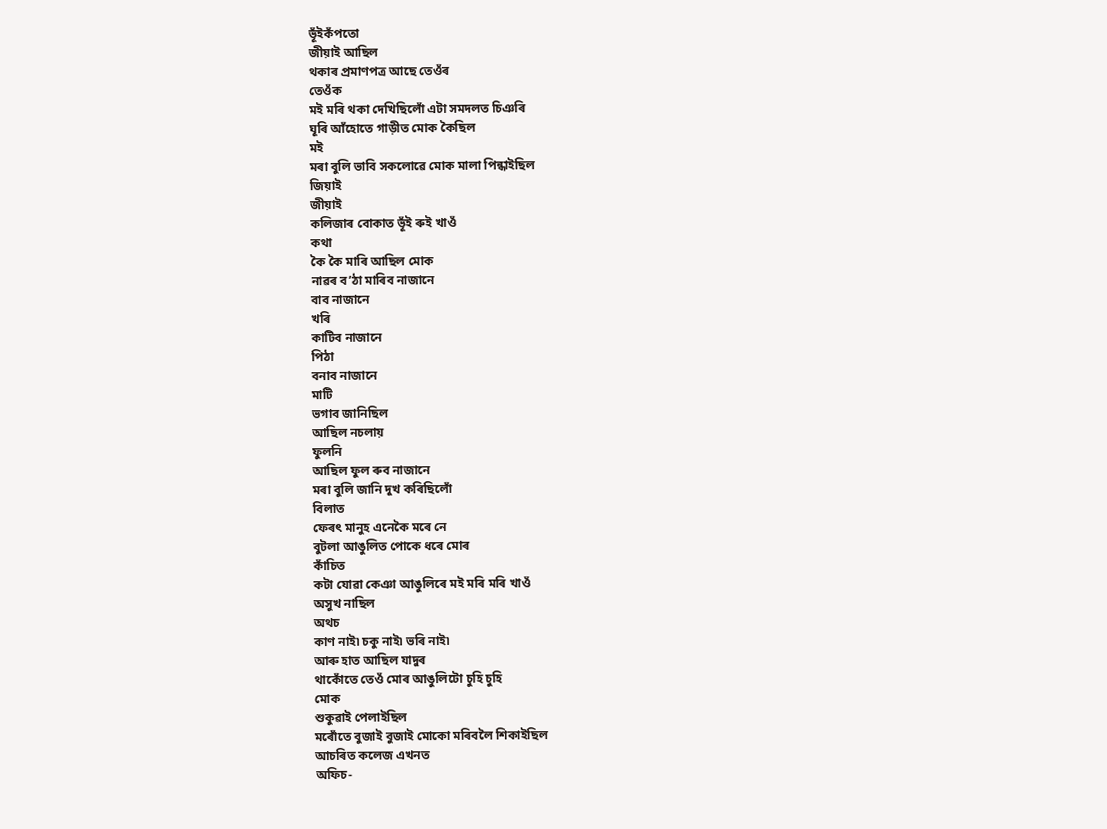ভূঁইকঁপতো
জীয়াই আছিল
থকাৰ প্ৰমাণপত্ৰ আছে তেওঁৰ
তেওঁক
মই মৰি থকা দেখিছিলোঁ এটা সমদলত চিঞৰি
ঘূৰি আঁহোতে গাড়ীত মোক কৈছিল
মই
মৰা বুলি ভাবি সকলোৱে মোক মালা পিন্ধাইছিল
জিয়াই
জীয়াই
কলিজাৰ বোকাত ভূঁই ৰুই খাওঁ
কথা
কৈ কৈ মাৰি আছিল মোক
নাৱৰ ব’ঠা মাৰিব নাজানে
বাব নাজানে
খৰি
কাটিব নাজানে
পিঠা
বনাব নাজানে
মাটি
ভগাব জানিছিল
আছিল নচলায়
ফুলনি
আছিল ফুল ৰুব নাজানে
মৰা বুলি জানি দুখ কৰিছিলোঁ
বিলাত
ফেৰৎ মানুহ এনেকৈ মৰে নে
বুটলা আঙুলিত পোকে ধৰে মোৰ
কাঁচিত
কটা যোৱা কেঞা আঙুলিৰে মই মৰি মৰি খাওঁ
অসুখ নাছিল
অথচ
কাণ নাই৷ চকু নাই৷ ভৰি নাই৷
আৰু হাত আছিল যাদুৰ
থাকোঁতে তেওঁ মোৰ আঙুলিটো চুহি চুহি
মোক
শুকুৱাই পেলাইছিল
মৰোঁতে বুজাই বুজাই মোকো মৰিবলৈ শিকাইছিল
আচৰিত কলেজ এখনত
অফিচ-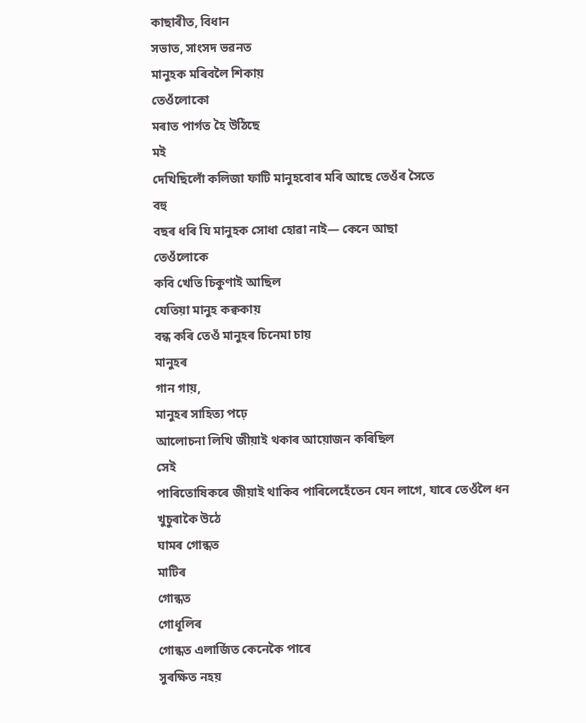কাছাৰীত, বিধান
সভাত, সাংসদ ভৱনত
মানুহক মৰিবলৈ শিকায়
তেওঁলোকো
মৰাত পাৰ্গত হৈ উঠিছে
মই
দেখিছিলোঁ কলিজা ফাটি মানুহবোৰ মৰি আছে তেওঁৰ সৈতে
বহু
বছৰ ধৰি যি মানুহক সোধা হোৱা নাই— কেনে আছা
তেওঁলোকে
কবি খেতি চিকুণাই আছিল
যেতিয়া মানুহ কক্বকায়
বন্ধ কৰি তেওঁ মানুহৰ চিনেমা চায়
মানুহৰ
গান গায়,
মানুহৰ সাহিত্য পঢ়ে
আলোচনা লিখি জীয়াই থকাৰ আয়োজন কৰিছিল
সেই
পাৰিতোষিকৰে জীয়াই থাকিব পাৰিলেহেঁতেন যেন লাগে, যাৰে তেওঁলৈ ধন
খুচুৰাকৈ উঠে
ঘামৰ গোন্ধত
মাটিৰ
গোন্ধত
গোধূলিৰ
গোন্ধত এলাৰ্জিত কেনেকৈ পাৰে
সুৰক্ষিত নহয়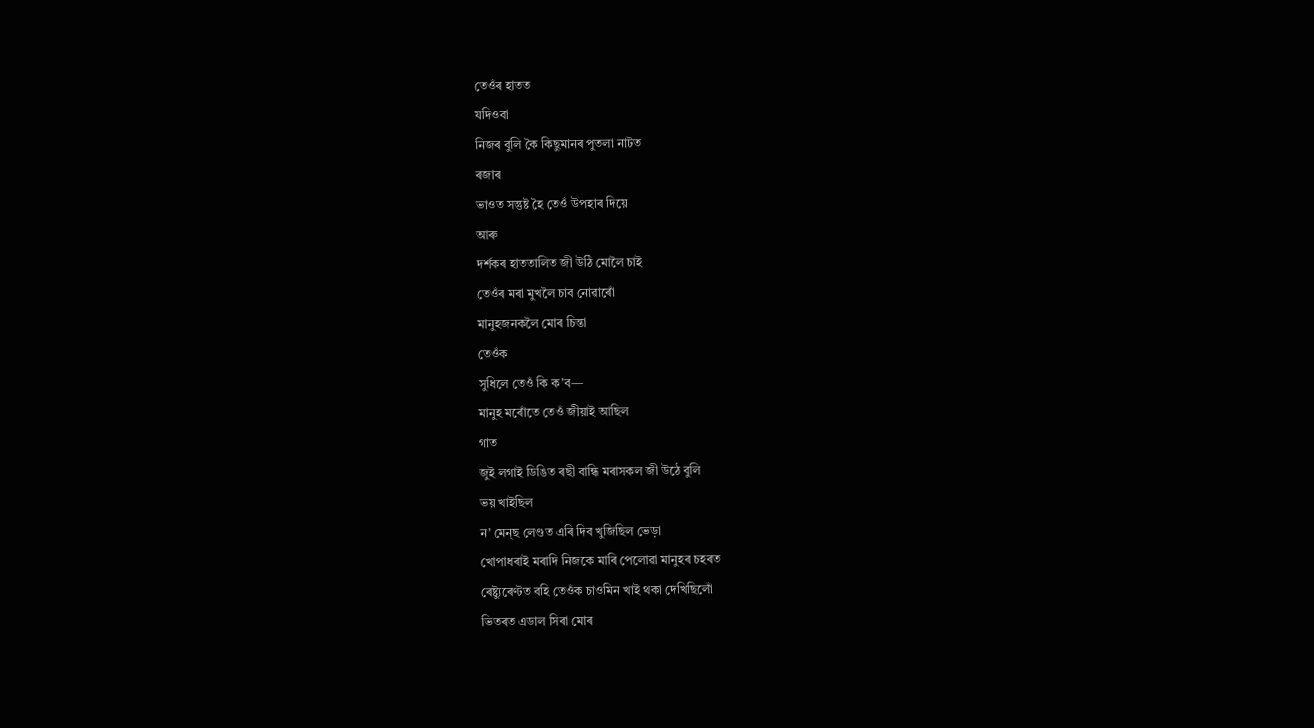তেওঁৰ হাতত
যদিওবা
নিজৰ বুলি কৈ কিছুমানৰ পুতলা নাটত
ৰজাৰ
ভাওত সন্তুষ্ট হৈ তেওঁ উপহাৰ দিয়ে
আৰু
দৰ্শকৰ হাততালিত জী উঠি মোলৈ চাই
তেওঁৰ মৰা মুখলৈ চাব নোৱাৰোঁ
মানুহজনকলৈ মোৰ চিন্তা
তেওঁক
সুধিলে তেওঁ কি ক’ব—
মানুহ মৰোঁতে তেওঁ জীয়াই আছিল
গাত
জুই লগাই ডিঙিত ৰছী বান্ধি মৰাসকল জী উঠে বুলি
ভয় খাইছিল
ন’ মেন্ছ লেণ্ডত এৰি দিব খুজিছিল ভেড়া
খোপাধৰাই মৰাদি নিজকে মাৰি পেলোৱা মানুহৰ চহৰত
ৰেষ্ট্যুৰেণ্টত বহি তেওঁক চাওমিন খাই থকা দেখিছিলোঁ
ভিতৰত এডাল সিৰা মোৰ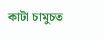কাটা চামুচত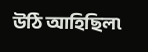উঠি আহিছিল৷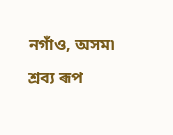নগাঁও, অসম৷
শ্ৰব্য ৰূপ